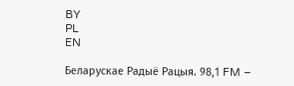BY
PL
EN

Беларускае Радыё Рацыя. 98,1 FM –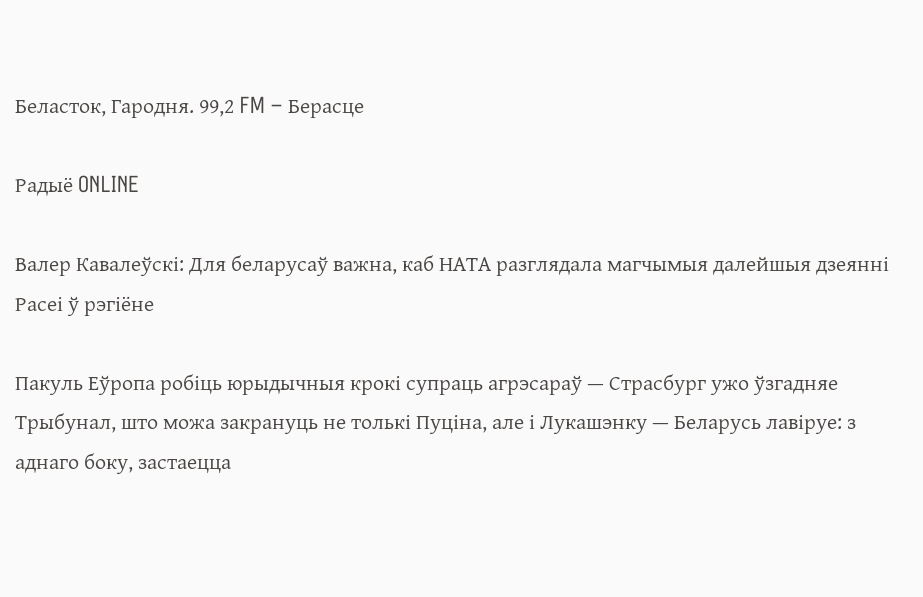Беласток, Гародня. 99,2 FM – Берасце

Радыё ONLINE

Валер Кавалеўскі: Для беларусаў важна, каб НАТА разглядала магчымыя далейшыя дзеянні Расеі ў рэгіёне

Пакуль Еўропа робіць юрыдычныя крокі супраць агрэсараў — Страсбург ужо ўзгадняе Трыбунал, што можа закрануць не толькі Пуціна, але і Лукашэнку — Беларусь лавіруе: з аднаго боку, застаецца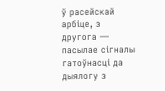ў расейскай арбіце, з другога — пасылае сігналы гатоўнасці да дыялогу з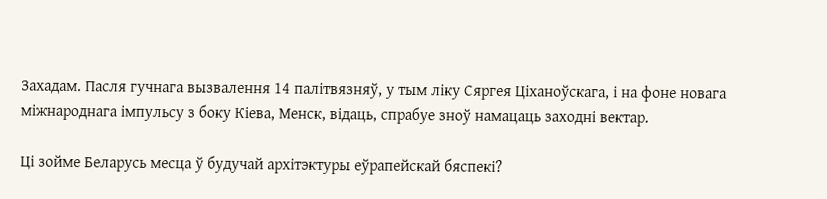Захадам. Пасля гучнага вызвалення 14 палітвязняў, у тым ліку Сяргея Ціханоўскага, і на фоне новага міжнароднага імпульсу з боку Кіева, Менск, відаць, спрабуе зноў намацаць заходні вектар.

Ці зойме Беларусь месца ў будучай архітэктуры еўрапейскай бяспекі?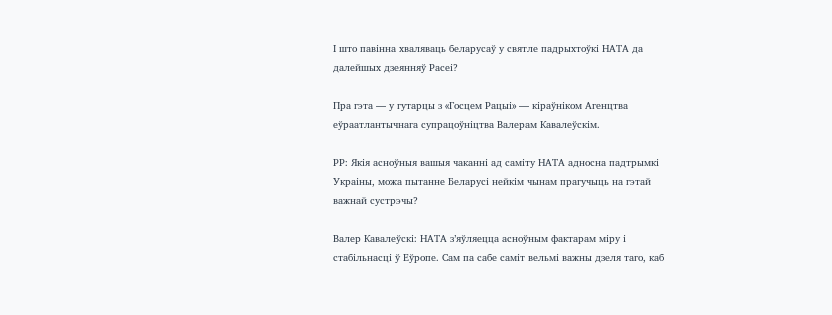І што павінна хваляваць беларусаў у святле падрыхтоўкі НАТА да далейшых дзеянняў Расеі?

Пра гэта — у гутарцы з «Госцем Рацыі» — кіраўніком Агенцтва еўраатлантычнага супрацоўніцтва Валерам Кавалеўскім.

РР: Якія асноўныя вашыя чаканні ад саміту НАТА адносна падтрымкі Украіны, можа пытанне Беларусі нейкім чынам прагучыць на гэтай важнай сустрэчы?

Валер Кавалеўскі: НАТА з’яўляецца асноўным фактарам міру і стабільнасці ў Еўропе. Сам па сабе саміт вельмі важны дзеля таго, каб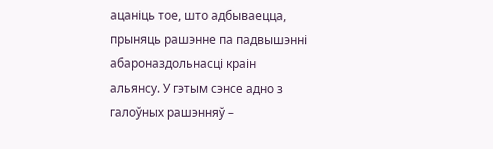ацаніць тое, што адбываецца, прыняць рашэнне па падвышэнні абароназдольнасці краін альянсу. У гэтым сэнсе адно з галоўных рашэнняў –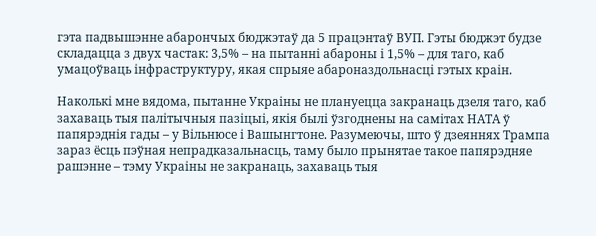гэта падвышэнне абарончых бюджэтаў да 5 працэнтаў ВУП. Гэты бюджэт будзе складацца з двух частак: 3,5% – на пытанні абароны і 1,5% – для таго, каб умацоўваць інфраструктуру, якая спрыяе абароназдольнасці гэтых краін.

Наколькі мне вядома, пытанне Украіны не плануецца закранаць дзеля таго, каб захаваць тыя палітычныя пазіцыі, якія былі ўзгоднены на самітах НАТА ў папярэднія гады – у Вільнюсе і Вашынгтоне. Разумеючы, што ў дзеяннях Трампа зараз ёсць пэўная непрадказальнасць, таму было прынятае такое папярэдняе рашэнне – тэму Украіны не закранаць, захаваць тыя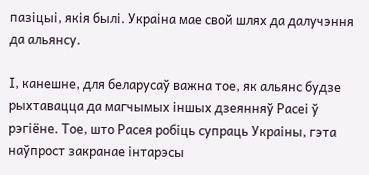пазіцыі, якія былі. Украіна мае свой шлях да далучэння да альянсу.

І, канешне, для беларусаў важна тое, як альянс будзе рыхтавацца да магчымых іншых дзеянняў Расеі ў рэгіёне. Тое, што Расея робіць супраць Украіны, гэта наўпрост закранае інтарэсы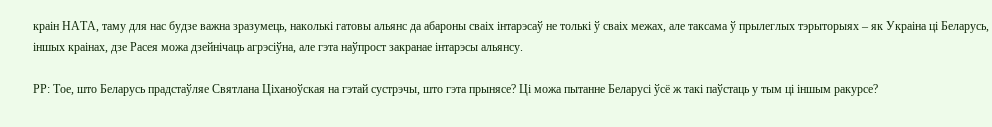краін НАТА, таму для нас будзе важна зразумець, наколькі гатовы альянс да абароны сваіх інтарэсаў не толькі ў сваіх межах, але таксама ў прылеглых тэрыторыях – як Украіна ці Беларусь, іншых краінах, дзе Расея можа дзейнічаць агрэсіўна, але гэта наўпрост закранае інтарэсы альянсу.

РР: Тое, што Беларусь прадстаўляе Святлана Ціханоўская на гэтай сустрэчы, што гэта прынясе? Ці можа пытанне Беларусі ўсё ж такі паўстаць у тым ці іншым ракурсе?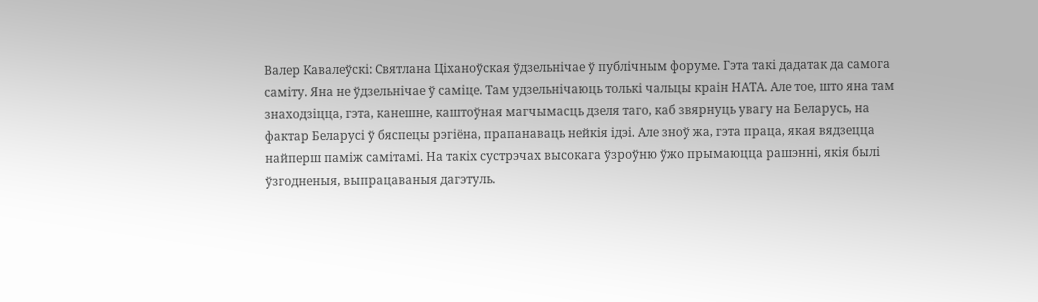Валер Кавалеўскі: Святлана Ціханоўская ўдзельнічае ў публічным форуме. Гэта такі дадатак да самога саміту. Яна не ўдзельнічае ў саміце. Там удзельнічаюць толькі чальцы краін НАТА. Але тое, што яна там знаходзіцца, гэта, канешне, каштоўная магчымасць дзеля таго, каб звярнуць увагу на Беларусь, на фактар Беларусі ў бяспецы рэгіёна, прапанаваць нейкія ідэі. Але зноў жа, гэта праца, якая вядзецца найперш паміж самітамі. На такіх сустрэчах высокага ўзроўню ўжо прымаюцца рашэнні, якія былі ўзгодненыя, выпрацаваныя дагэтуль.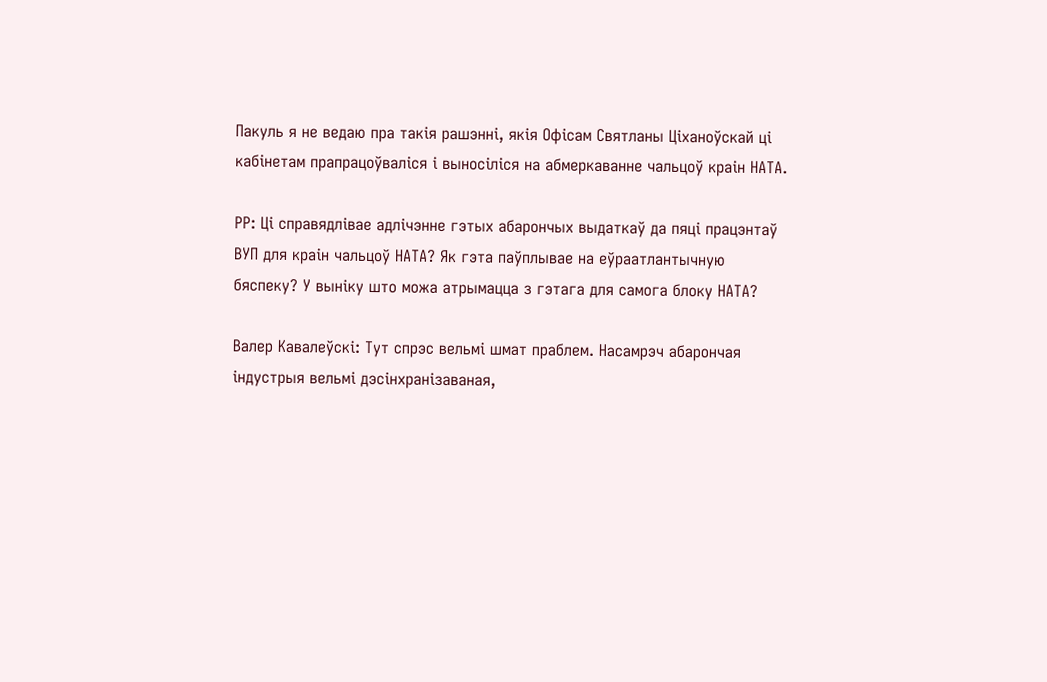Пакуль я не ведаю пра такія рашэнні, якія Офісам Святланы Ціханоўскай ці кабінетам прапрацоўваліся і выносіліся на абмеркаванне чальцоў краін НАТА.

РР: Ці справядлівае адлічэнне гэтых абарончых выдаткаў да пяці працэнтаў ВУП для краін чальцоў НАТА? Як гэта паўплывае на еўраатлантычную бяспеку? У выніку што можа атрымацца з гэтага для самога блоку НАТА?

Валер Кавалеўскі: Тут спрэс вельмі шмат праблем. Насамрэч абарончая індустрыя вельмі дэсінхранізаваная,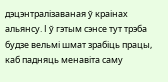дэцэнтралізаваная ў краінах альянсу. І ў гэтым сэнсе тут трэба будзе вельмі шмат зрабіць працы, каб падняць менавіта саму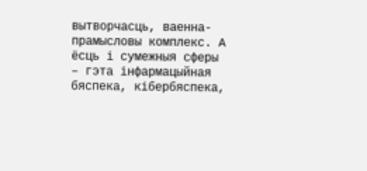вытворчасць, ваенна-прамысловы комплекс. А ёсць і сумежныя сферы – гэта інфармацыйная бяспека, кібербяспека,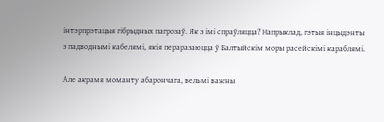інтэрпрэтацыя гібрыдных пагрозаў. Як з імі спраўляцца? Напрыклад, гэтыя інцыдэнты з падводнымі кабелямі, якія пераразаюцца ў Балтыйскім моры расейскімі караблямі.

Але акрамя моманту абарончага, вельмі важны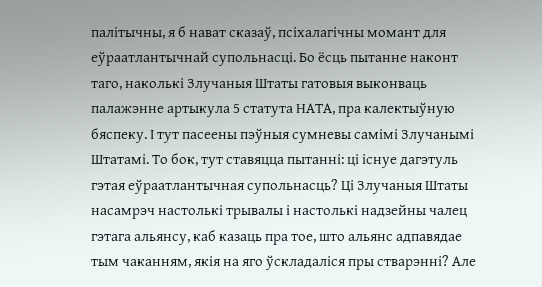палітычны, я б нават сказаў, псіхалагічны момант для еўраатлантычнай супольнасці. Бо ёсць пытанне наконт таго, наколькі Злучаныя Штаты гатовыя выконваць палажэнне артыкула 5 статута НАТА, пра калектыўную бяспеку. І тут пасеены пэўныя сумневы самімі Злучанымі Штатамі. То бок, тут ставяцца пытанні: ці існуе дагэтуль гэтая еўраатлантычная супольнасць? Ці Злучаныя Штаты насамрэч настолькі трывалы і настолькі надзейны чалец гэтага альянсу, каб казаць пра тое, што альянс адпавядае тым чаканням, якія на яго ўскладаліся пры стварэнні? Але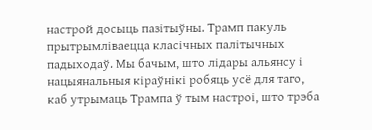настрой досыць пазітыўны. Трамп пакуль прытрымліваецца класічных палітычных падыходаў. Мы бачым, што лідары альянсу і нацыянальныя кіраўнікі робяць усё для таго, каб утрымаць Трампа ў тым настроі, што трэба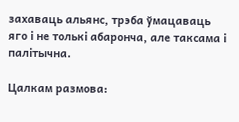захаваць альянс, трэба ўмацаваць яго і не толькі абаронча, але таксама і палітычна.

Цалкам размова: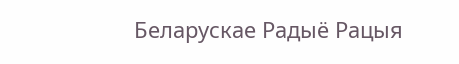Беларускае Радыё Рацыя